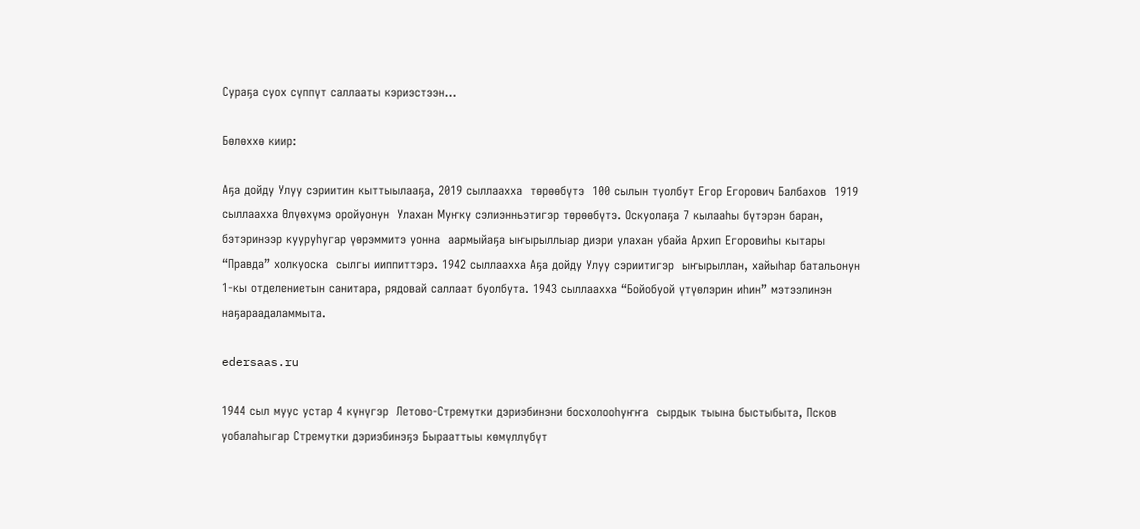Сураҕа суох сүппүт саллааты кэриэстээн…

Бөлөххө киир:

Аҕа дойду Улуу сэриитин кыттыылааҕа, 2019 сыллаахха  төрөөбүтэ  100 сылын туолбут Егор Егорович Балбахов  1919 сыллаахха Өлүөхүмэ оройуонун  Улахан Муҥку сэлиэнньэтигэр төрөөбүтэ. Оскуолаҕа 7 кылааһы бүтэрэн баран, бэтэринээр кууруһугар үөрэммитэ уонна  аармыйаҕа ыҥырыллыар диэри улахан убайа Архип Егоровиһы кытары  “Правда” холкуоска  сылгы ииппиттэрэ. 1942 сыллаахха Аҕа дойду Улуу сэриитигэр  ыҥырыллан, хайыһар батальонун 1-кы отделениетын санитара, рядовай саллаат буолбута. 1943 сыллаахха “Бойобуой үтүөлэрин иһин” мэтээлинэн наҕараадаламмыта.

edersaas.ru

1944 сыл муус устар 4 күнүгэр  Летово-Стремутки дэриэбинэни босхолооһуҥҥа  сырдык тыына быстыбыта, Псков уобалаһыгар Стремутки дэриэбинэҕэ Бырааттыы көмүллүбүт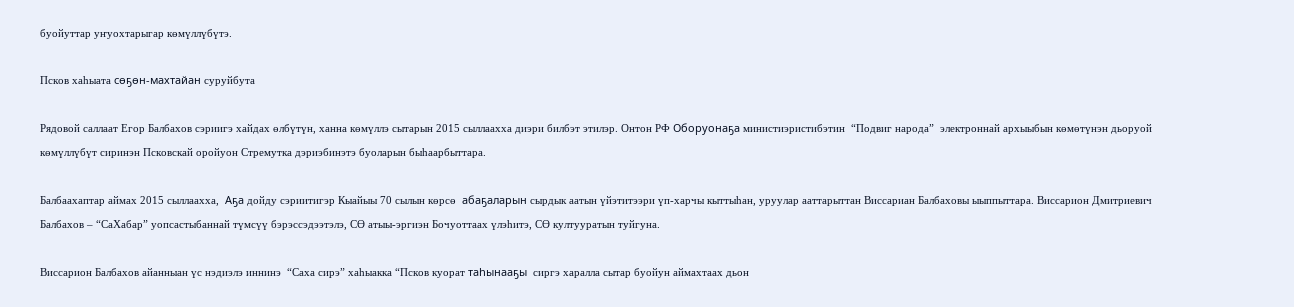буойуттар уҥуохтарыгар көмүллүбүтэ.

Псков хаһыата сөҕөн-махтайан суруйбута

Рядовой саллаат Егор Балбахов сэриигэ хайдах өлбүтүн, ханна көмүллэ сытарын 2015 сыллаахха диэри билбэт этилэр. Онтон РФ Оборуонаҕа министиэристибэтин  “Подвиг народа”  электроннай архыыбын көмөтүнэн дьоруой көмүллүбүт сиринэн Псковскай оройуон Стремутка дэриэбинэтэ буоларын быһаарбыттара.

Балбаахаптар аймах 2015 сыллаахха,  Аҕа дойду сэриитигэр Кыайыы 70 сылын көрсө  абаҕаларын сырдык аатын үйэтитээри үп-харчы кыттыһан, уруулар ааттарыттан Виссариан Балбаховы ыыппыттара. Виссарион Дмитриевич Балбахов – “СаХабар” уопсастыбаннай түмсүү бэрэссэдээтэлэ, СӨ атыы-эргиэн Бочуоттаах үлэһитэ, СӨ култууратын туйгуна.

Виссарион Балбахов айанныан үс нэдиэлэ иннинэ  “Саха сирэ” хаһыакка “Псков куорат таһынааҕы  сиргэ харалла сытар буойун аймахтаах дьон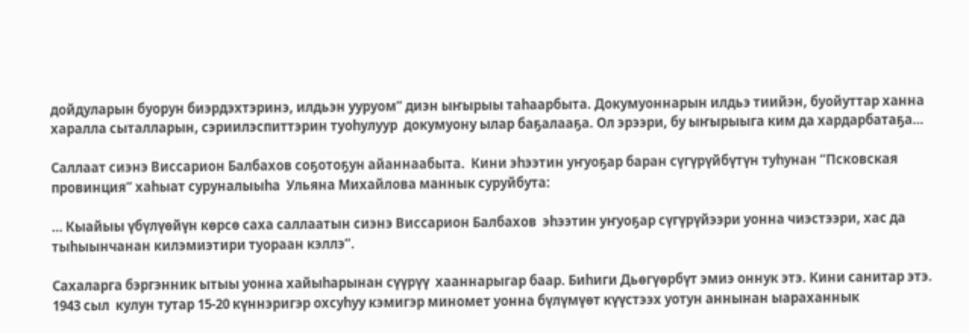дойдуларын буорун биэрдэхтэринэ, илдьэн ууруом” диэн ыҥырыы таһаарбыта. Докумуоннарын илдьэ тиийэн, буойуттар ханна харалла сыталларын, сэриилэспиттэрин туоһулуур  докумуону ылар баҕалааҕа. Ол эрээри, бу ыҥырыыга ким да хардарбатаҕа…

Саллаат сиэнэ Виссарион Балбахов соҕотоҕун айаннаабыта.  Кини эһээтин уҥуоҕар баран сүгүрүйбүтүн туһунан “Псковская провинция” хаһыат суруналыыһа  Ульяна Михайлова маннык суруйбута:

… Кыайыы үбүлүөйүн көрсө саха саллаатын сиэнэ Виссарион Балбахов  эһээтин уҥуоҕар сүгүрүйээри уонна чиэстээри, хас да тыһыынчанан килэмиэтири туораан кэллэ”.

Сахаларга бэргэнник ытыы уонна хайыһарынан сүүрүү  хааннарыгар баар. Биһиги Дьөгүөрбүт эмиэ оннук этэ. Кини санитар этэ. 1943 сыл  кулун тутар 15-20 күннэригэр охсуһуу кэмигэр миномет уонна бүлүмүөт күүстээх уотун аннынан ыараханнык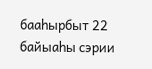бааһырбыт 22 байыаһы сэрии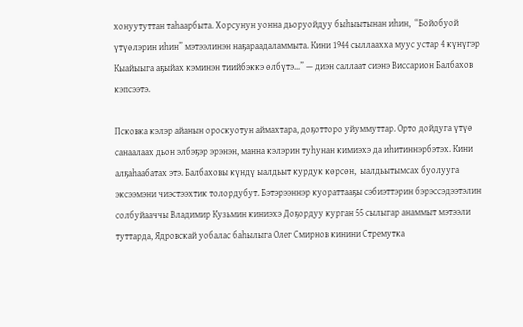хонуутуттан таһаарбыта. Хорсунун уонна дьоруойдуу быһыытынан иһин,  “Бойобуой үтүөлэрин иһин” мэтээлинэн наҕараадаламмыта. Кини 1944 сыллаахха муус устар 4 күнүгэр Кыайыыга аҕыйах кэминэн тиийбэккэ өлбүтэ…” — диэн саллаат сиэнэ Виссарион Балбахов кэпсээтэ.

Псковка кэлэр айанын ороскуотун аймахтара, доҕотторо уйуммуттар. Орто дойдуга үтүө санаалаах дьон элбэҕэр эрэнэн, манна кэлэрин туһунан кимиэхэ да иһитиннэрбэтэх. Кини алҕаһаабатах этэ. Балбаховы күндү ыалдьыт курдук көрсөн,  ыалдьытымсах буолууга эксээмэни чиэстээхтик толордубут. Бэтэрээннэр куораттааҕы сэбиэттэрин бэрэссэдээтэлин солбуйааччы Владимир Кузьмин киниэхэ Доҕордуу курган 55 сылыгар анаммыт мэтээли туттарда, Ядровскай уобалас баһылыга Олег Смирнов кинини Стремутка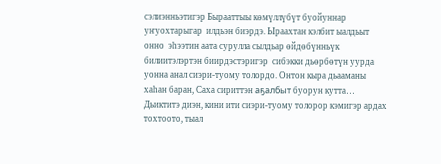сэлиэнньэтигэр Бырааттыы көмүллүбүт буойуннар уҥуохтарыгар  илдьэн биэрдэ. Ыраахтан кэлбит ыалдьыт онно  эһээтин аата сурулла сылдьар өйдөбүнньүк билиитэлэртэн биирдэстэригэр  сибэкки дьөрбөтүн уурда уонна анал сиэри-туому толордо. Онтон кыра дьааманы хаһан баран, Саха сириттэн аҕалбыт буорун кутта… Дьиктитэ диэн, кини ити сиэри-туому толорор кэмигэр ардах тохтоото, тыал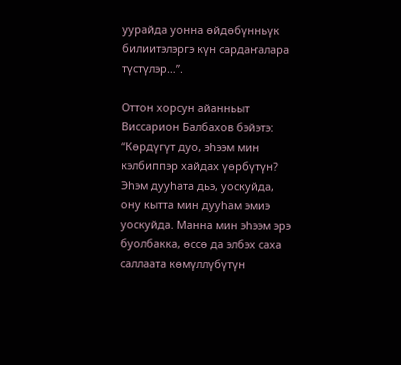уурайда уонна өйдөбүнньүк билиитэлэргэ күн сардаҥалара түстүлэр…”.

Оттон хорсун айанньыт Виссарион Балбахов бэйэтэ: “Көрдүгүт дуо, эһээм мин кэлбиппэр хайдах үөрбүтүн? Эһэм дууһата дьэ, уоскуйда, ону кытта мин дууһам эмиэ уоскуйда. Манна мин эһээм эрэ буолбакка, өссө да элбэх саха саллаата көмүллүбүтүн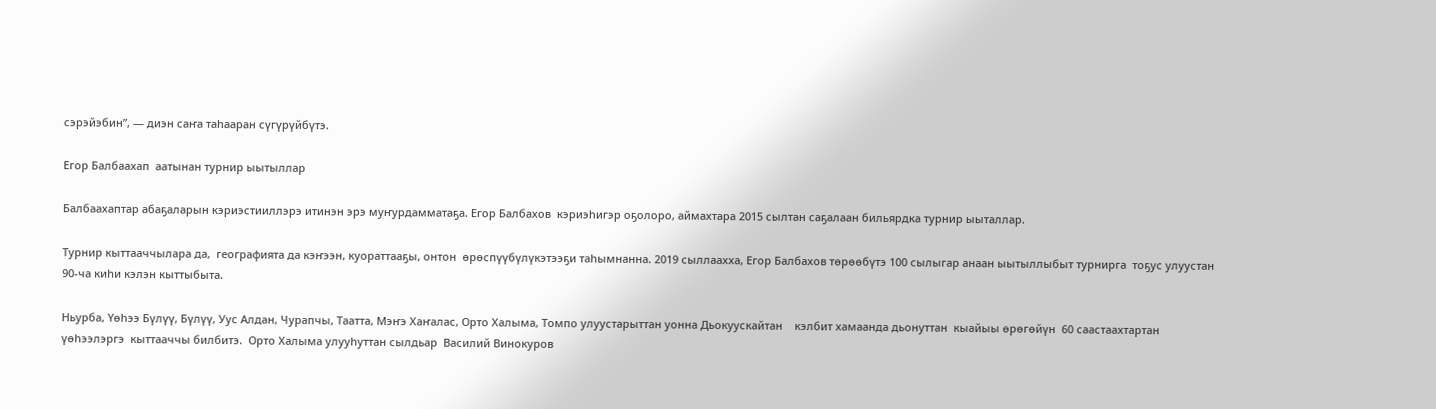сэрэйэбин”, — диэн саҥа таһааран сүгүрүйбүтэ.

Егор Балбаахап  аатынан турнир ыытыллар

Балбаахаптар абаҕаларын кэриэстииллэрэ итинэн эрэ муҥурдамматаҕа. Егор Балбахов  кэриэһигэр оҕолоро, аймахтара 2015 сылтан саҕалаан бильярдка турнир ыыталлар.

Турнир кыттааччылара да,  географията да кэҥээн, куораттааҕы, онтон  өрөспүүбүлүкэтээҕи таһымнанна. 2019 сыллаахха, Егор Балбахов төрөөбүтэ 100 сылыгар анаан ыытыллыбыт турнирга  тоҕус улуустан  90-ча киһи кэлэн кыттыбыта.

Ньурба, Үөһээ Бүлүү, Бүлүү, Уус Алдан, Чурапчы, Таатта, Мэҥэ Хаҥалас, Орто Халыма, Томпо улуустарыттан уонна Дьокуускайтан    кэлбит хамаанда дьонуттан  кыайыы өрөгөйүн  60 саастаахтартан үөһээлэргэ  кыттааччы билбитэ.  Орто Халыма улууһуттан сылдьар  Василий Винокуров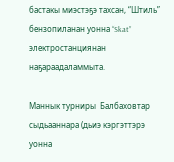бастакы миэстэҕэ тахсан, “Штиль” бензопиланан уонна “Skat” электростанциянан наҕараадаламмыта.

Маннык турниры  Балбаховтар  сыдьааннара (дьиэ кэргэттэрэ уонна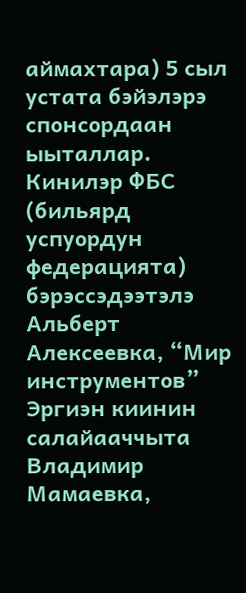аймахтара) 5 сыл устата бэйэлэрэ спонсордаан ыыталлар. Кинилэр ФБС (бильярд успуордун федерацията) бэрэссэдээтэлэ  Альберт Алексеевка, “Мир инструментов” Эргиэн киинин  салайааччыта  Владимир Мамаевка,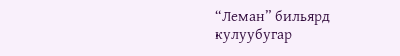“Леман” бильярд кулуубугар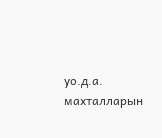уо.д.а. махталларын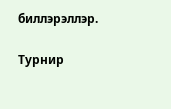биллэрэллэр.

Турнир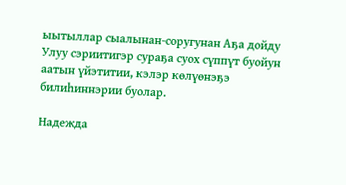ыытыллар сыалынан-соругунан Аҕа дойду Улуу сэриитигэр сураҕа суох сүппүт буойун аатын үйэтитии, кэлэр көлүөнэҕэ билиһиннэрии буолар.

Надежда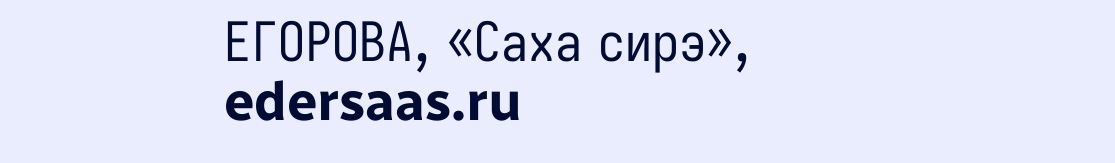ЕГОРОВА, «Саха сирэ», edersaas.ru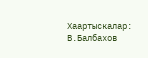Хаартыскалар: В.Балбахов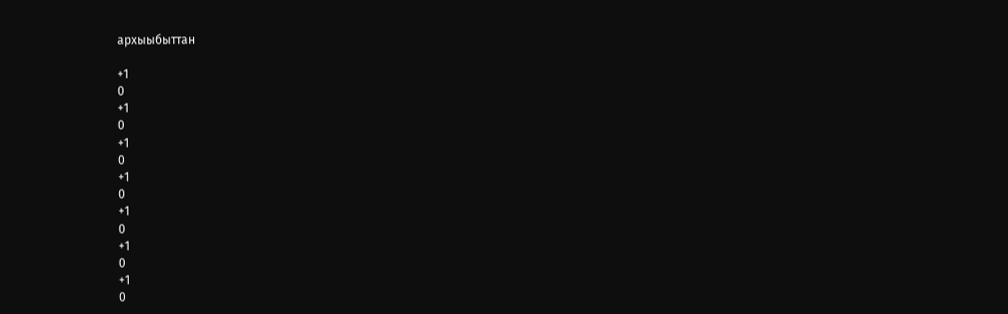архыыбыттан

+1
0
+1
0
+1
0
+1
0
+1
0
+1
0
+1
0